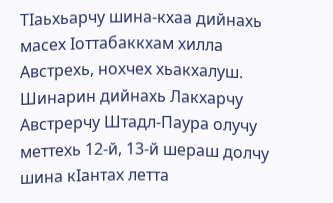ТIаьхьарчу шина-кхаа дийнахь масех Iоттабаккхам хилла Австрехь, нохчех хьакхалуш. Шинарин дийнахь Лакхарчу Австрерчу Штадл-Паура олучу меттехь 12-й, 13-й шераш долчу шина кIантах летта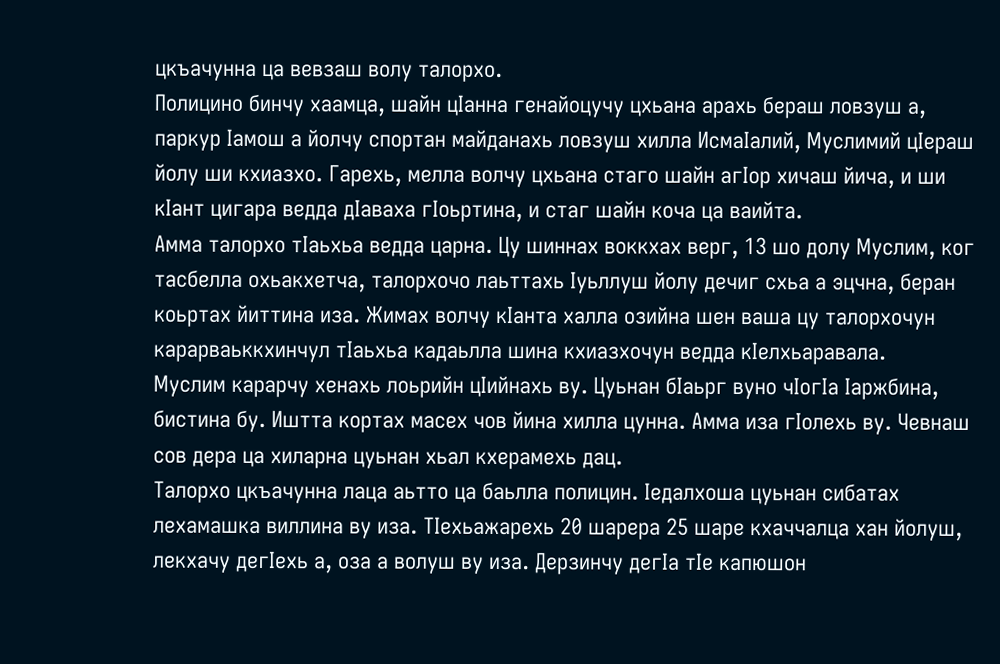цкъачунна ца вевзаш волу талорхо.
Полицино бинчу хаамца, шайн цIанна генайоцучу цхьана арахь бераш ловзуш а, паркур Iамош а йолчу спортан майданахь ловзуш хилла ИсмаIалий, Муслимий цIераш йолу ши кхиазхо. Гарехь, мелла волчу цхьана стаго шайн агIор хичаш йича, и ши кIант цигара ведда дIаваха гIоьртина, и стаг шайн коча ца ваийта.
Амма талорхо тIаьхьа ведда царна. Цу шиннах воккхах верг, 13 шо долу Муслим, ког тасбелла охьакхетча, талорхочо лаьттахь Iуьллуш йолу дечиг схьа а эцчна, беран коьртах йиттина иза. Жимах волчу кIанта халла озийна шен ваша цу талорхочун карарваьккхинчул тIаьхьа кадаьлла шина кхиазхочун ведда кIелхьаравала.
Муслим карарчу хенахь лоьрийн цIийнахь ву. Цуьнан бIаьрг вуно чIогIа Iаржбина, бистина бу. Иштта кортах масех чов йина хилла цунна. Амма иза гIолехь ву. Чевнаш сов дера ца хиларна цуьнан хьал кхерамехь дац.
Талорхо цкъачунна лаца аьтто ца баьлла полицин. Iедалхоша цуьнан сибатах лехамашка виллина ву иза. ТIехьажарехь 20 шарера 25 шаре кхаччалца хан йолуш, лекхачу дегIехь а, оза а волуш ву иза. Дерзинчу дегIа тIе капюшон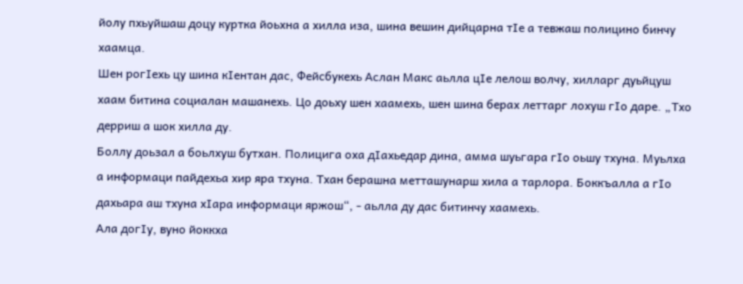йолу пхьуйшаш доцу куртка йоьхна а хилла иза, шина вешин дийцарна тIе а тевжаш полицино бинчу хаамца.
Шен рогIехь цу шина кIентан дас, Фейсбукехь Аслан Макс аьлла цIе лелош волчу, хилларг дуьйцуш хаам битина социалан машанехь. Цо доьху шен хаамехь, шен шина берах леттарг лохуш гIо даре. „Тхо дерриш а шок хилла ду.
Боллу доьзал а боьлхуш бутхан. Полицига оха дIахьедар дина, амма шуьгара гIо оьшу тхуна. Муьлха а информаци пайдехьа хир яра тхуна. Тхан берашна метташунарш хила а тарлора. Боккъалла а гIо дахьара аш тхуна хIара информаци яржош“, - аьлла ду дас битинчу хаамехь.
Ала догIу, вуно йоккха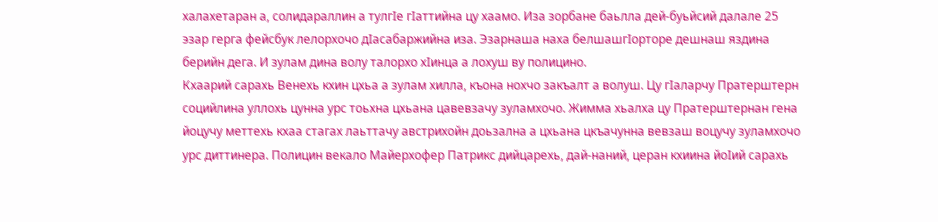халахетаран а, солидараллин а тулгIе гIаттийна цу хаамо. Иза зорбане баьлла дей-буьйсий далале 25 эзар герга фейсбук лелорхочо дIасабаржийна иза. Эзарнаша наха белшашгIорторе дешнаш яздина берийн дега. И зулам дина волу талорхо хIинца а лохуш ву полицино.
Кхаарий сарахь Венехь кхин цхьа а зулам хилла, къона нохчо закъалт а волуш. Цу гIаларчу Пратерштерн социйлина уллохь цунна урс тоьхна цхьана цавевзачу зуламхочо. Жимма хьалха цу Пратерштернан гена йоцучу меттехь кхаа стагах лаьттачу австрихойн доьзална а цхьана цкъачунна вевзаш воцучу зуламхочо урс диттинера. Полицин векало Майерхофер Патрикс дийцарехь, дай-наний, церан кхиина йоIий сарахь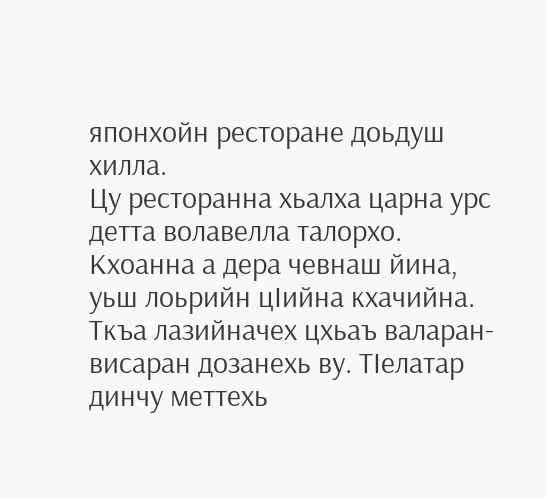японхойн ресторане доьдуш хилла.
Цу ресторанна хьалха царна урс детта волавелла талорхо. Кхоанна а дера чевнаш йина, уьш лоьрийн цIийна кхачийна. Ткъа лазийначех цхьаъ валаран-висаран дозанехь ву. ТIелатар динчу меттехь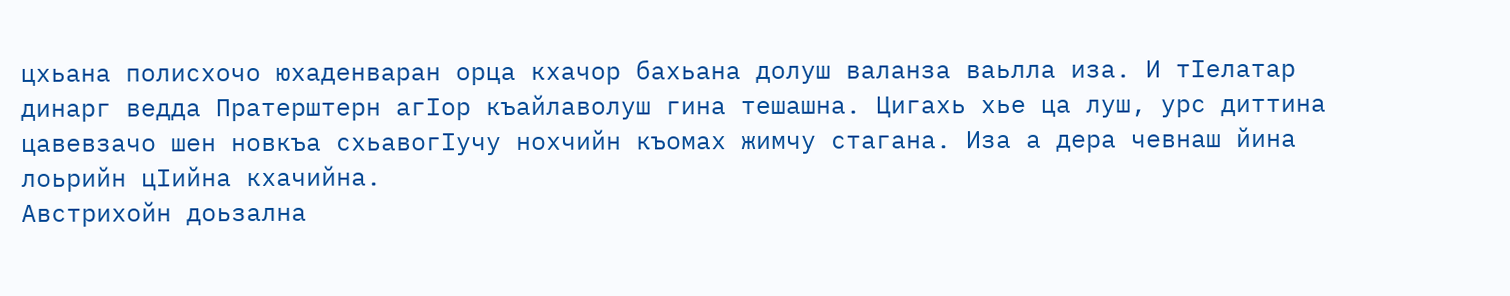цхьана полисхочо юхаденваран орца кхачор бахьана долуш валанза ваьлла иза. И тIелатар динарг ведда Пратерштерн агIор къайлаволуш гина тешашна. Цигахь хье ца луш, урс диттина цавевзачо шен новкъа схьавогIучу нохчийн къомах жимчу стагана. Иза а дера чевнаш йина лоьрийн цIийна кхачийна.
Австрихойн доьзална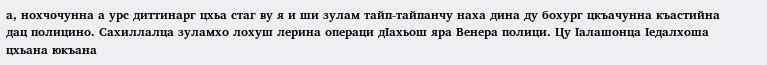а, нохчочунна а урс диттинарг цхьа стаг ву я и ши зулам тайп-тайпанчу наха дина ду бохург цкъачунна къастийна дац полицино. Сахиллалца зуламхо лохуш лерина операци дIахьош яра Венера полици. Цу Iалашонца Iедалхоша цхьана юкъана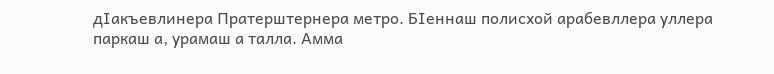дIакъевлинера Пратерштернера метро. БIеннаш полисхой арабевллера уллера паркаш а, урамаш а талла. Амма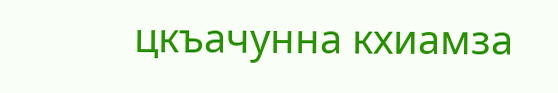цкъачунна кхиамза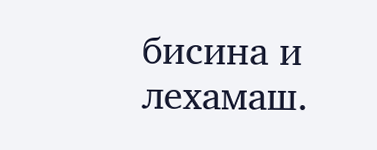бисина и лехамаш.